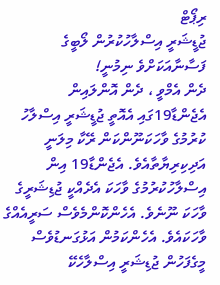ރިޕޯޓް
ޖުޑީޝަރީ އިސްލާހުކުރުން ލޯބީގެ ފަސާނާއަކަށްވެ ނިމުނީ!
ދެން އެމްވީ ، ދެން އޮންލައިން
އެޖެންޑާ19ގައި އެއޮތީ ޖުޑީޝަރީ އިސްލާހު ކުރުމުގެ ވާހަކަނޫންކަން ރޭކާ މިލަނީ އަދިކިރިޔާތާއެވެ. އެޖެންޑާ19 އިން އިސްލާހުކުރުމުގެ ވާހަކަ އެދެއްކީ ޖުޑިޝަރީގެ ވާހަކަ ނޫނެވެ. އެހެންކޮންމެވެސް ސަރީއެއްގެ ވާހަކައެވެ. އެހެންކަމުން އަޅުގަނޑުވެސް މީގެފަހުން ޖުޑިޝަރީ އިސްލާހެކޭ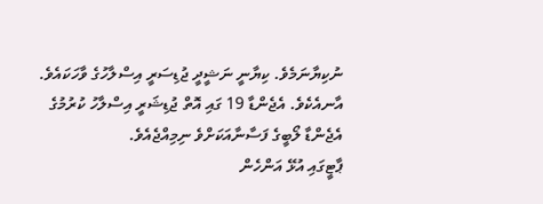ނުކިޔާނަމެވެ. ކިޔާނީ ނަޝީދީ ޖުޑިސަރީ އިސްލާހުގެ ވާހަކައެވެ. އާނއެކެވެ. އެޖެންޑާ 19 ގައި އޮތް ޖުޑިޝަރީ އިސްލާހު ކުރުމުގެ އެޖެންޑާ ލޯބީގެ ފަސާނާއަކަށްވެ ނިމިއްޖެއެވެ.
ޕާޓީގައި އުޅޭ އަންހެން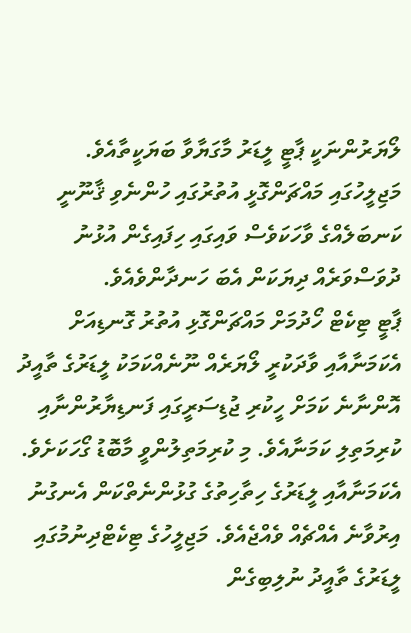ލޯޔަރުންނަކީ ޕާޓީ ލީޑަރު މާގަޔާވާ ބަޔަކީތާއެވެ. މަޖިލީހުގައި މައްޗަންގޮޅީ އުތުރުގައި ހުންނެވި ޤާނޫނީ ކަނބަލެއްގެ ވާހަކަވެސް ވައިގައި ހިފައިގެން އުޅުނު ދުވަސްވަރެއް ދިޔަކަން އެބަ ހަނދާންވެއެވެ.
ޕާޓީ ޓިކެޓް ހޯދުމަށް މައްޗަންގޮޅި އުތުރު ގޮނޑިއަށް އެކަމަނާއާއި ވާދަކުރީ ލޯޔަރެއް ނޫނެއްކަމަކު ލީޑަރުގެ ތާއީދު އޮންނާނެ ކަމަށް ހީކުރި ޖުޑިސަރީގައި ފަނޑިޔާރުންނާއި ކުރިމަތިލި ކަމަނާއެވެ. މި ކުރިމަތިލުންވީ މާބޮޑު ގޯހަކަށެވެ. އެކަމަނާއާއި ލީޑަރުގެ ހިތާހިތުގެ ގުޅުންނެތްކަން އެނގުނު އިރުވާނެ އެއްޗެއް ވެއްޖެއެވެ. މަޖިލީހުގެ ޓިކެޓްދިނުމުގައި ލީޑަރުގެ ތާއީދު ނުލިބިގެން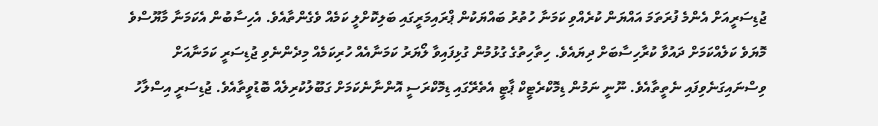ޖުޑިސަރީއަށް އެންމެ ފުރަތަމަ އައްޔަން ކުރެއްވި ކަމަނާ ހުތުރު ބައްޔަކުން ޕްރައިމަރީގައި ބަލިކޮށްލީ ކަމެއް ވެގެންތާއެވެ. އެހިސާބުން އެކަމަނާ މާޔޫސްވެ މޮޔަވެ ކަލެއްކަމަށް ދައުވާ ކުރާހިސާބަށް ދިޔައެވެ. ހިތާހިތުގެ ގުޅުމުން ގުޅިފައިވާ ލޯޔަރު ކަމަނާއެއް ހުރިކަމެއް މިދެންނެވި ޖުޑިސަރީ ކަމަނާއަށް ވިސްނައިގަނެވިފައި ނެތީތާއެވެ. ނޫނީ ނަމުން ޑިމޮކްރެޓީކް ޕާޓީ އެތެރޭގައި ޑިމޮކްރަސީ އޮންނާނެކަމަށް ގަބޫލުކުރިލެއް ބޮޑުވީތާއެވެ. ޖުޑިސަރީ އިސްލާހު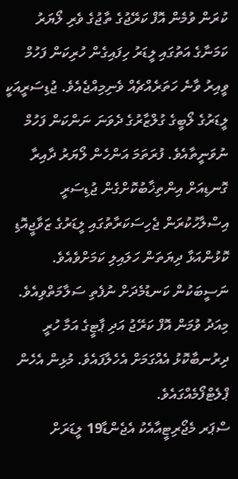ކުރަން ވުމެން އޮފް ކަރޭޖުގެ ތާޖުގެ ވެރި ލޯޔަރު ކަމަނާގެ އަތުގައި ލީޑަރު ހިފައިގެން ހުރިކަން ފަހުމް ވީއިރު ވާނެ ހަތަރެއްޗެއް ވެނިމިއްޖެއެވެ. ޖުޑިސަރީއަކީ ލީޑަރުގެ ލޯބީގެ ގުލްޒާރުގެ ދެވަނަ ނަންކަން ފަހުމް ނުވަނީތާއެވެ. ފުރަތަމަ އަންހެން ލޯޔަރު ދާއިރާ ގޮނޑިއަށް އިންތިޚާބުކޮށްގެން ޖުޑިސަރީ އިސްލާހުކުރަން ޖެހިސަކަރާތުގައި ލީޑަރުގެ ޒަވާޖީއޮޑި ކޮޅުންއަޅާ ދިޔަތަން ހަލައިލި ކަމަށްވެއެވެ. ނަސީބަކުން ކަނޑުމެދަށް ނުފެތި ސަލާމަތްވިއެވެ. މިއަދު ވުމަން އޮފް ކަރޭޖު އަދި ޕާޓީގެ އަމާ ހުރީ ދިރުނބާކޮޅު އެއްގަމަށް އެހެލާފައެވެ. މުޅިން އެހެން ޕްލެޓްފޯމެއްގައެވެ.
ސްޕަރ މެޖޯރިޓީއާއެކު އެޖެންޑާ19 ލީޑަރަށް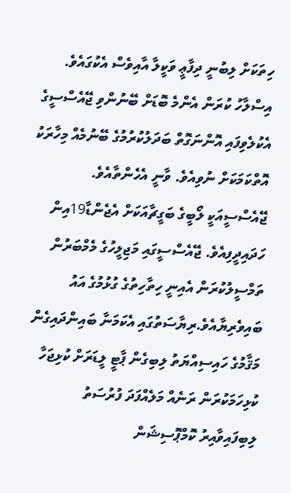ހިތަކަށް ލިބުނީ ދިފާޢީ ވަކީލާ އާއިވެސް އެކުގައެވެ. އިސްލާހު ކުރަން އެންމެ ބޮޑަށް ބޭނުންވި ޖޭއެސްސީގެ އެކުލެވިފައި އޮންނަގޮތް ބަދަލުކުރުމުގެ ބޭނުމެއް މިހާރަކު އޮތްކަމަކަށް ނުވިއެވެ. ވާނީ އެހެންތާއެވެ. ޖޭއެސްސީއަކީ ލޯބީގެ ބަގީޗާއަކަށް އެޖެންޑާ19އިން ހަދައިދީފިއެވެ. ޖޭއެސްސީގައި މަޖިލީހުގެ މެމްބަރުން ތަމްސީލުކުރަން އެއިނީ ހިތާހިތުގެ ގުޅުމުގެ އައު ބައިވެރިޔާއެވެ.ރިޔާސަތުގައި އެކަމަނާ ބައިންދައިގެން މަޤާމުގެ ހައިސިއްޔަތު ލިބިގެން ޕާޓީ ލީޑަރަށް ކުޅިޖަހާ ކުޅިހަމަކުރަން ރަނެއް މަލެއްފަދަ ފުރުސަތު ލިބިފައިވާއިރު ކޮމްޕޮސިޝަން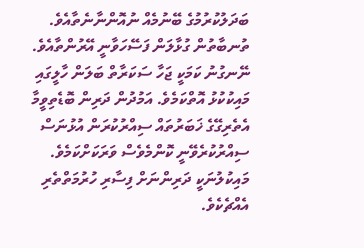ބަދަލުކުރުމުގެ ބޭނުމެއް ނުއޮންނާނެތާއެވެ. ތުނބާތުން ގުޅާލަން ފަސޭހަވާނީ އޭރުންތާއެވެ.
ނޭނގުނު ކަމަކީ ޖަހާ ސަކަރާތް ބަލަން ހާލީގައި މައިކުކުޅު އޮތްކަމެވެ. އަމުދުން ދަރިން ބޮޑެތިވީމާ އެތެރިގޭގެ ޚަބަރުތައް ސިއްރުކުރަން އުޅުނަސް ސިއްރުކުރެވޭނީ ކޮންމެވެސް ވަރަކަށްކަމެވެ. މައިކުލުނަކީ ދަރިންނަށް ފިސާރި ހުރުމަތްތެރި އެއްޗެކެވެ.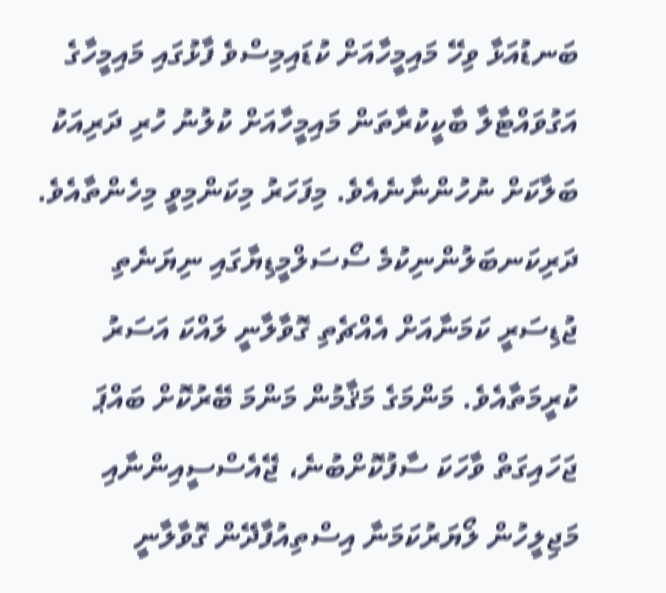ބަނޑުއަޅާ ވިހޭ މައިމީހާއަށް ކުޑައިމިސްވެ ފާޅުގައި މައިމީހާގެ އަގުވައްޓާލާ ބާކީކުރާތަން މައިމީހާއަށް ކުލުނު ހުރި ދަރިއަކު ބަލާކަށް ނުހުންނާނެއެވެ. މިފަހަރު މިކަންމިވީ މިހެންތާއެވެ. ދަރިކަނބަލުންނިކުމެ ސޯސަލްމީޑިޔާގައި ނިޔަނެތި ޖުޑިސަރީ ކަމަނާއަށް އެއްޗެތި ގޮވާލާނީ ލައްކަ އަސަރު ކުރީމަތާއެވެ. މަންމަގެ މަޤާމުން މަންމަ ބޭރުކޮށް ބައްޕަ ޖަހައިގަތް ވާހަކަ ސާފުކޮށްބުނެ، ޖޭއެސްސީއިންނާއި މަޖިލީހުން ލޯޔަރުކަމަނާ އިސްތިއުފާދޭން ގޮވާލާނީ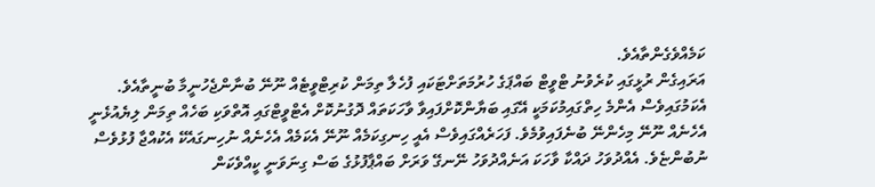ކަމެއްވެގެންތާއެވެ.
އަރައިގެން ރުޅީގައި ކުރެވުނު ޓްވީޓް ބައްޕަގެ ހުރުމަތަށްޓަކައި ފުހެލާ ތިމަން ކުރިޓްވީޓެއް ނޫނޭ ބުނާންޖެހުނީމާ ބުނީތާއެވެ. އެކަމުގައިވެސް އެންމެ ހިތްގައިމުކަމަކީ އޭގައި ބަޔާންކޮށްފައިވާ ވާހަކަތައް ދޮގުނުކޮށް އެޓްވީޓްގައި އޮތްވަކި ބަހެއް ތިމަން ލިޔެއުޅެނީ އެހެނެއް ނޫނޭ މިހެންނޭ ބުނެފައިވުމެވެ. ފަހަރެއްގައިވެސް އެއީ ހިނގިކަމެއް ނޫނޭ އެކަމެއް އެހެނެއް ނުހިނގައެކޭ އެކުއްޖާ ފުޅުވެސް ނުބުންޏެވެ. އެއްދުވަހު ދައްކާ ވާހަކަ އަނެއްދުވަހު ނޭނގޭ ވަރަށް ބައްޕާފުޅުގެ ބަސް ގިނަވަނީ ކީއްވެކަން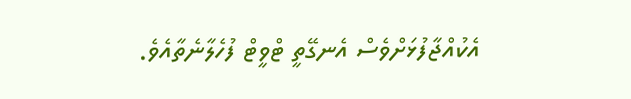އެކުއްޖާފުޅަށްވެސް އެނގޭތީ ޓްވީޓް ފުހެލާނެތާއެވެ.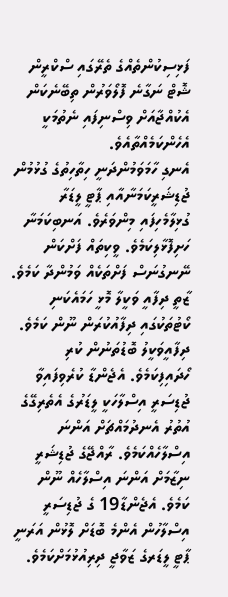ފަޅިސިކުންތެއްގެ ތެރޭގައި ސްކްރީން ޝޮޓް ނަގާނެ ފޮލޯވަރުން ތިބޭނެކަން އެކުއްޖާއަށް ވިސްނިފައި ނެތުމަކީ އެހެންކަމެއްތާއެވެ.
އެނގި ހާމަވަމުންދަނީ ހިތާހިތުގެ ގުޅުމުން ޖުޑިޝަރީކަމަނާއާއި ޕާޓީ ލީޑަރާ ގުޅިލާމެހިފައި މިންވަރެވެ. އަނބިކަމަނާ ހަށިފޮޅާލިކަމެވެ. ވީކިތައް ފަށްކަން ނޭނގުނަސް ފަށްތަކެއް ވަމުންދާ ކަމެވެ. ޒާތީ ދިފާއީ ވަކީލާ މޮޅީ ހަމައެކަނި ކޯޓުތަކުގައި ދިފާއުކުރަން ނޫން ކަމެވެ. ދިފާއީވަކީލު ބޮޑުތަނުން ކުރި ހޯދައިފިކަމެވެ. އެޖެންޑާ ކުރެވިފައިވާ ޖުޑިސަރީ އިސްލާހަކީ ލީޑަރުގެ އެތެރިގޭގެ އުތުރު އެނދުމައްޗަށް އަންނަ އިސްލާހެއްކަމެވެ. ރާއްޖޭގެ ޖުޑިޝަރީ ނިޒާމަށް އަންނަ އިސްލާހެއް ނޫން ކަމެވެ. އެޖެންޑާ19 ގެ ޖުޑިސަރީ އިސްލާހުން އެންމެ ބޮޑަށް ލޮޅުން އަރަނީ ޕާޓީ ލީޑަރގެ ޒަވާޖީ ދިރިއުޅުމަށްކަމެވެ.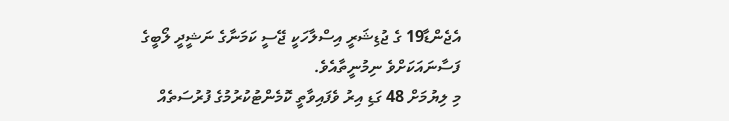އެޖެންޑާ19 ގެ ޖުޑިޝަރީ އިސްލާހަކީ ޖޭސީ ކަމަނާގެ ނަޝީދީ ލޯބީގެ ފަސާނައަކަށްވެ ނިމުނީތާއެވެ.
މި ލިޔުމަށް 48 ގަޑި އިރު ވެފައިވާތީ ކޮމެންޓުކުރުމުގެ ފުރުސަތެއް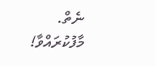ނެތް. މާފުކުރައްވާ!